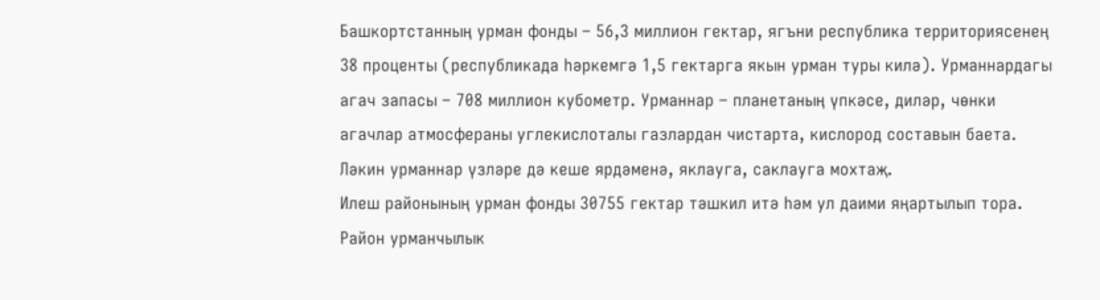Башкортстанның урман фонды – 56,3 миллион гектар, ягъни республика территориясенең 38 проценты (республикада һәркемгә 1,5 гектарга якын урман туры килә). Урманнардагы агач запасы – 708 миллион кубометр. Урманнар – планетаның үпкәсе, диләр, чөнки агачлар атмосфераны углекислоталы газлардан чистарта, кислород составын баета. Ләкин урманнар үзләре дә кеше ярдәменә, яклауга, саклауга мохтаҗ.
Илеш районының урман фонды 30755 гектар тәшкил итә һәм ул даими яңартылып тора. Район урманчылык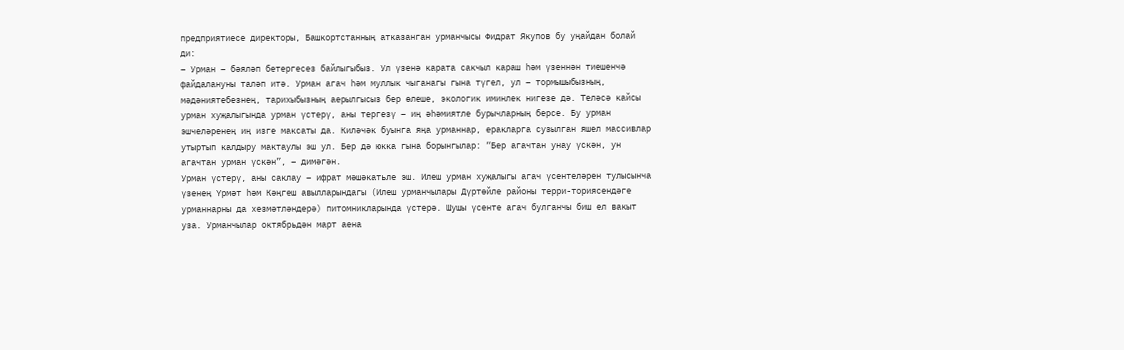предприятиесе директоры, Башкортстанның атказанган урманчысы Фидрат Якупов бу уңайдан болай ди:
– Урман – бәяләп бетергесез байлыгыбыз. Ул үзенә карата сакчыл караш һәм үзеннән тиешенчә файдалануны таләп итә. Урман агач һәм муллык чыганагы гына түгел, ул – тормышыбызның, мәдәниятебезнең, тарихыбызның аерылгысыз бер өлеше, экологик иминлек нигезе дә. Теләсә кайсы урман хуҗалыгында урман үстерү, аны тергезү – иң әһәмиятле бурычларның берсе. Бу урман эшчеләренең иң изге максаты да. Киләчәк буынга яңа урманнар, еракларга сузылган яшел массивлар утыртып калдыру мактаулы эш ул. Бер дә юкка гына борынгылар: “Бер агачтан унау үскән, ун агачтан урман үскән”, – димәгән.
Урман үстерү, аны саклау – ифрат мәшәкатьле эш. Илеш урман хуҗалыгы агач үсентеләрен тулысынча үзенең Үрмәт һәм Кәңгеш авылларындагы (Илеш урманчылары Дүртөйле районы терри-ториясендәге урманнарны да хезмәтләндерә) питомникларында үстерә. Шушы үсенте агач булганчы биш ел вакыт уза. Урманчылар октябрьдән март аена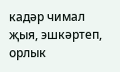кадәр чимал җыя, эшкәртеп, орлык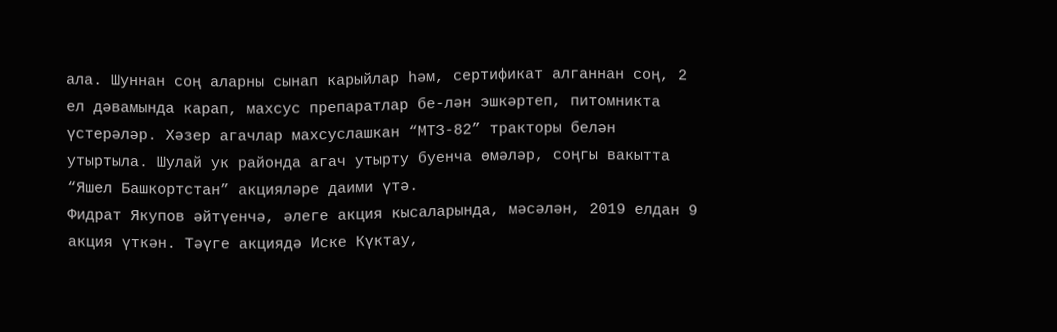ала. Шуннан соң аларны сынап карыйлар һәм, сертификат алганнан соң, 2 ел дәвамында карап, махсус препаратлар бе-лән эшкәртеп, питомникта үстерәләр. Хәзер агачлар махсуслашкан “МТЗ-82” тракторы белән утыртыла. Шулай ук районда агач утырту буенча өмәләр, соңгы вакытта “Яшел Башкортстан” акцияләре даими үтә.
Фидрат Якупов әйтүенчә, әлеге акция кысаларында, мәсәлән, 2019 елдан 9 акция үткән. Тәүге акциядә Иске Күктау,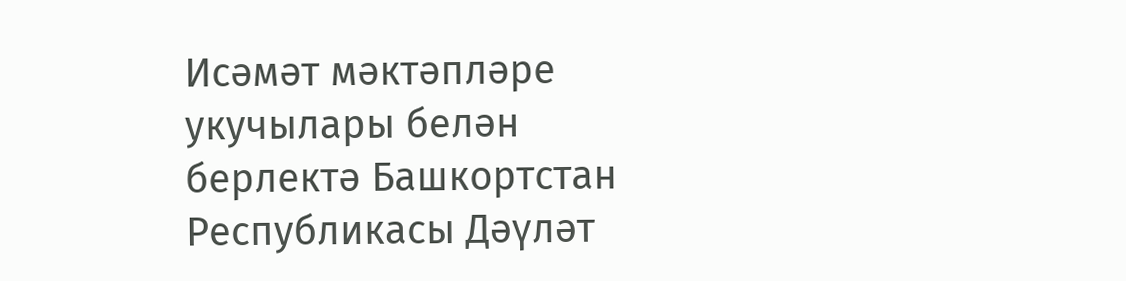Исәмәт мәктәпләре укучылары белән берлектә Башкортстан Республикасы Дәүләт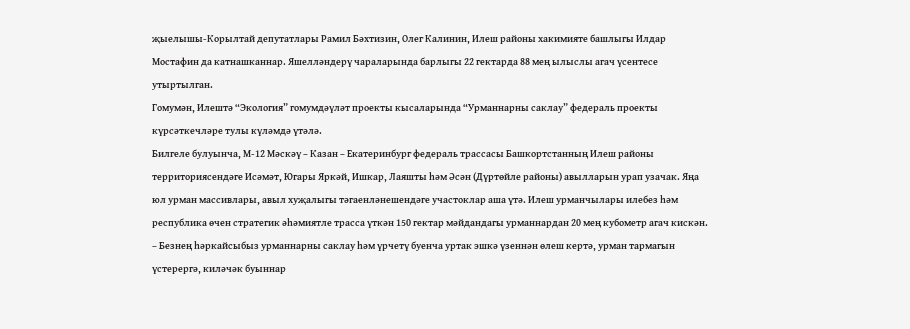җыелышы-Корылтай депутатлары Рамил Бәхтизин, Олег Калинин, Илеш районы хакимияте башлыгы Илдар Мостафин да катнашканнар. Яшелләндерү чараларында барлыгы 22 гектарда 88 мең ылыслы агач үсентесе утыртылган.
Гомумән, Илештә “Экология” гомумдәүләт проекты кысаларында “Урманнарны саклау” федераль проекты күрсәткечләре тулы күләмдә үтәлә.
Билгеле булуынча, М-12 Мәскәү – Казан – Екатеринбург федераль трассасы Башкортстанның Илеш районы территориясендәге Исәмәт, Югары Яркәй, Ишкар, Лаяшты һәм Әсән (Дүртөйле районы) авылларын урап узачак. Яңа юл урман массивлары, авыл хуҗалыгы тәгаенләнешендәге участоклар аша үтә. Илеш урманчылары илебез һәм республика өчен стратегик әһәмиятле трасса үткән 150 гектар мәйдандагы урманнардан 20 мең кубометр агач кискән.
– Безнең һәркайсыбыз урманнарны саклау һәм үрчетү буенча уртак эшкә үзеннән өлеш кертә, урман тармагын үстерергә, киләчәк буыннар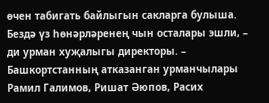өчен табигать байлыгын сакларга булыша. Бездә үз һөнәрләренең чын осталары эшли, – ди урман хуҗалыгы директоры. – Башкортстанның атказанган урманчылары Рамил Галимов, Ришат Әюпов, Расих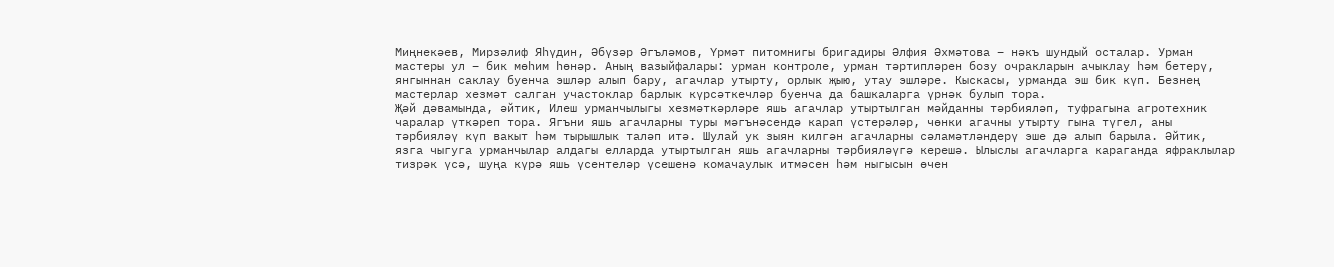Миңнекәев, Мирзәлиф Яһүдин, Әбүзәр Әгъләмов, Үрмәт питомнигы бригадиры Әлфия Әхмәтова – нәкъ шундый осталар. Урман мастеры ул – бик мөһим һөнәр. Аның вазыйфалары: урман контроле, урман тәртипләрен бозу очракларын ачыклау һәм бетерү, янгыннан саклау буенча эшләр алып бару, агачлар утырту, орлык җыю, утау эшләре. Кыскасы, урманда эш бик күп. Безнең мастерлар хезмәт салган участоклар барлык күрсәткечләр буенча да башкаларга үрнәк булып тора.
Җәй дәвамында, әйтик, Илеш урманчылыгы хезмәткәрләре яшь агачлар утыртылган мәйданны тәрбияләп, туфрагына агротехник чаралар үткәреп тора. Ягъни яшь агачларны туры мәгънәсендә карап үстерәләр, чөнки агачны утырту гына түгел, аны тәрбияләү күп вакыт һәм тырышлык таләп итә. Шулай ук зыян килгән агачларны сәламәтләндерү эше дә алып барыла. Әйтик, язга чыгуга урманчылар алдагы елларда утыртылган яшь агачларны тәрбияләүгә керешә. Ылыслы агачларга караганда яфраклылар тизрәк үсә, шуңа күрә яшь үсентеләр үсешенә комачаулык итмәсен һәм ныгысын өчен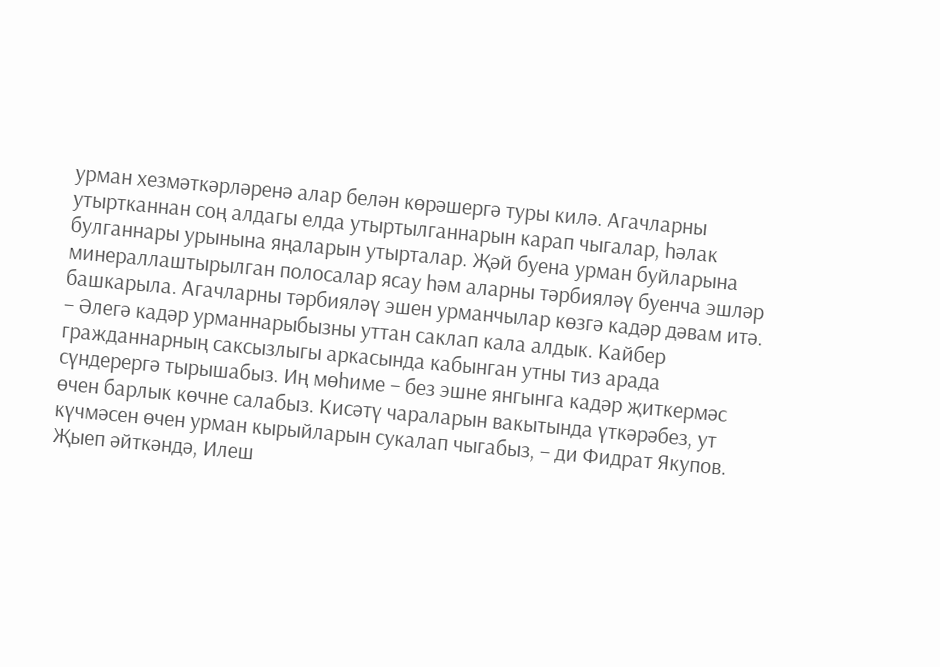урман хезмәткәрләренә алар белән көрәшергә туры килә. Агачларны утыртканнан соң алдагы елда утыртылганнарын карап чыгалар, һәлак булганнары урынына яңаларын утырталар. Җәй буена урман буйларына минераллаштырылган полосалар ясау һәм аларны тәрбияләү буенча эшләр башкарыла. Агачларны тәрбияләү эшен урманчылар көзгә кадәр дәвам итә.
– Әлегә кадәр урманнарыбызны уттан саклап кала алдык. Кайбер гражданнарның саксызлыгы аркасында кабынган утны тиз арада сүндерергә тырышабыз. Иң мөһиме – без эшне янгынга кадәр җиткермәс өчен барлык көчне салабыз. Кисәтү чараларын вакытында үткәрәбез, ут күчмәсен өчен урман кырыйларын сукалап чыгабыз, – ди Фидрат Якупов.
Җыеп әйткәндә, Илеш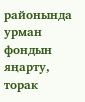районында урман фондын яңарту, торак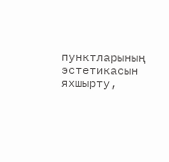пунктларының эстетикасын яхшырту,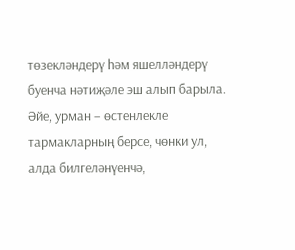төзекләндерү һәм яшелләндерү буенча нәтиҗәле эш алып барыла.
Әйе, урман – өстенлекле тармакларның берсе, чөнки ул, алда билгеләнүенчә,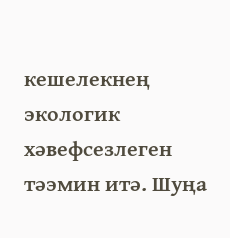кешелекнең экологик хәвефсезлеген тәэмин итә. Шуңа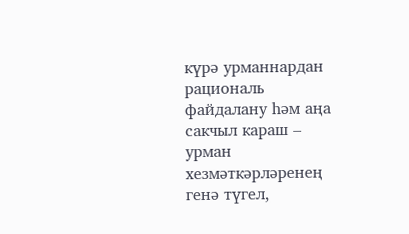күрә урманнардан рациональ файдалану һәм аңа сакчыл караш – урман хезмәткәрләренең генә түгел,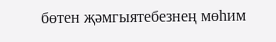бөтен җәмгыятебезнең мөһим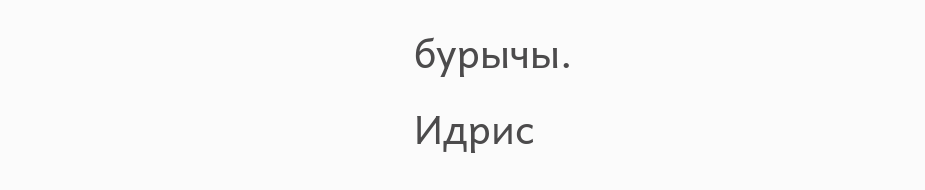бурычы.
Идрис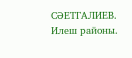СӘЕТГАЛИЕВ.
Илеш районы.